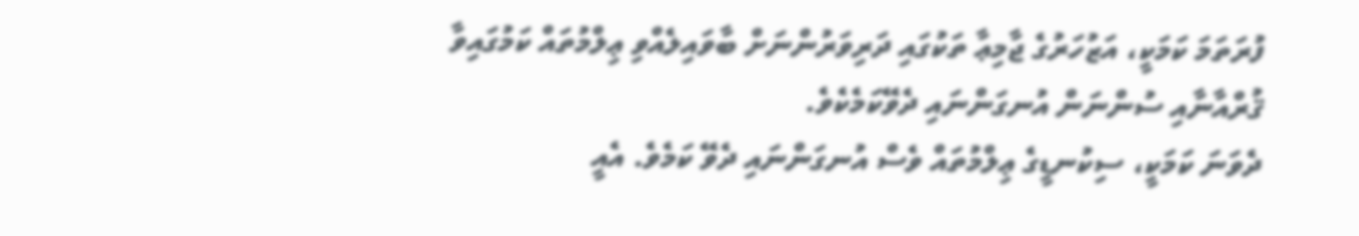ފުރަތަމަ ކަމަކީ، އަޒުހަރުގެ ޖާމިޢާ ތަކުގައި ދަރިވަރުންނަށް ބާވައިލެއްވި ޢިލްމުތައް ކަމުގައިވާ ޤުރްއާނާއި ސުންނަން އުނގަންނައި ދެވޭކަމެކެވެ.
ދެވަނަ ކަމަކީ، ސިކުނޑީގެ ޢިލްމުތައް ވެސް އުނގަންނައި ދެވޭ ކަމެވެ. އެއީ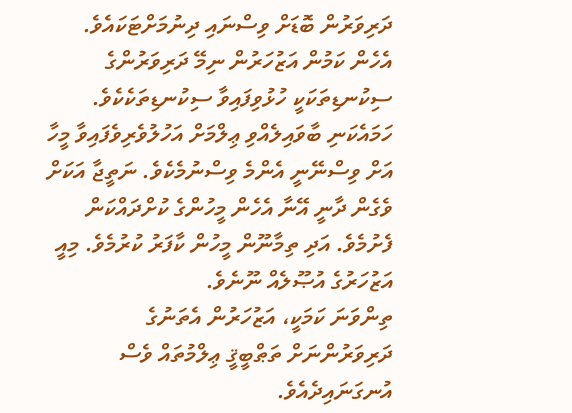ދަރިވަރުން ބޮޑަށް ވިސްނައި ދިނުމަށްޓަކައެވެ. އެހެން ކަމުން އަޒުހަރުން ނިމޭ ދަރިވަރުންގެ ސިކުނޑިތަކަކީ ހުޅުވިފައިވާ ސިކުނޑިތަކެކެވެ. ހަމައެކަނި ބާވައިލެއްވި ޢިލްމަށް އަހުލުވެރިވެފައިވާ މީހާ އަށް ވިސްނޭނީ އެންމެ ވިސްނުމެކެވެ. ނަތީޖާ އަކަށް ވެގެން ދާނީ އޭނާ އެހެން މީހުންގެ ކުށްދައްކަން ފެށުމެވެ. އަދި ތިމާނޫން މީހުން ކާފަރު ކުރުމެވެ. މިއީ އަޒުހަރުގެ އުޞޫލެއް ނޫނެވެ.
ތިންވަނަ ކަމަކީ، އަޒުހަރުން އެތަނުގެ ދަރިވަރުންނަށް ތަޠްބީޤީ ޢިލްމުތައް ވެސް އުނގަނައިދެއެވެ.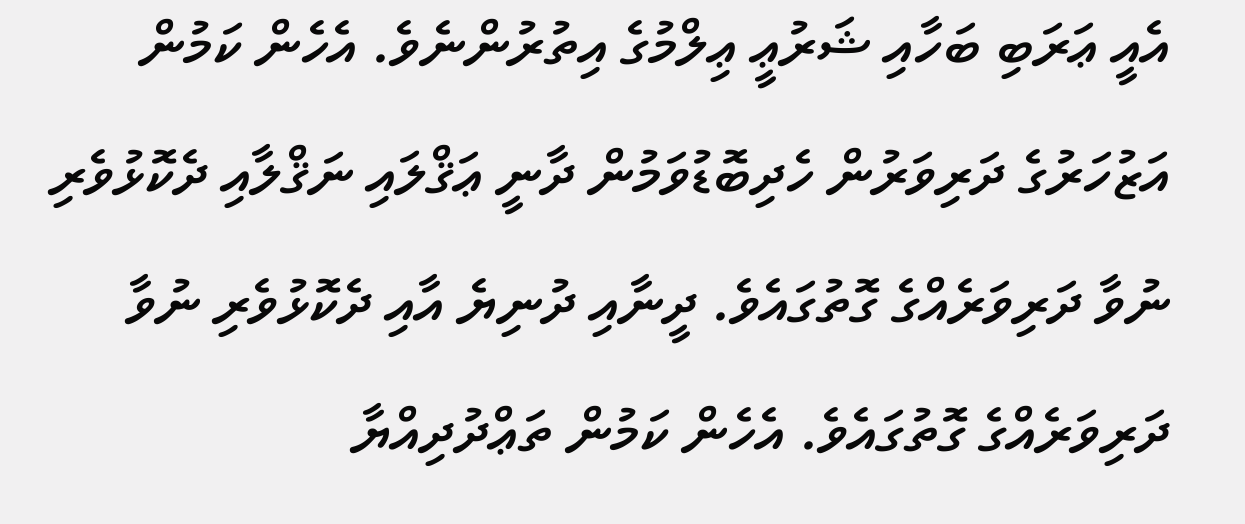އެއީ ޢަރަބި ބަހާއި ޝަރުޢީ ޢިލްމުގެ އިތުރުންނެވެ. އެހެން ކަމުން އަޒުހަރުގެ ދަރިވަރުން ހެދިބޮޑުވަމުން ދާނީ ޢަޤްލައި ނަޤްލާއި ދެކޮޅުވެރި ނުވާ ދަރިވަރެއްގެ ގޮތުގައެވެ. ދީނާއި ދުނިޔެ އާއި ދެކޮޅުވެރި ނުވާ ދަރިވަރެއްގެ ގޮތުގައެވެ. އެހެން ކަމުން ތަޢްދުދިއްޔާ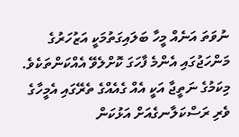ނުވަތަ އަނެއް މީހާ ބަލައިގަތުމަކީ އަޒުހަރުގެ މަންހަޖުގައި އެންމެ ފާހަގަ ކޮށްލެވޭ އެއްކަންތަކެވެ. މިކަމުގެ ނަތީޖާ އަކީ އެއް ގެއެއްގެ ތެރޭގައި އެމީހާގެ ވެރި ރަސްކަލާނގެއަށް އަޅުކަން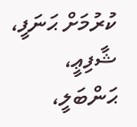ކުރުމަށް ޙަނަފީ، ޝާފިޢީ، ޙަންބަލީ،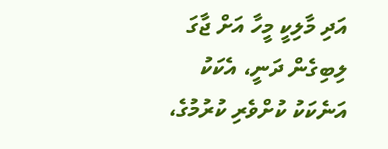އަދި މާލިކީ މީހާ އަށް ޖާގަ ލިބިގެން ދަނީ، އެކަކު އަނެކަކު ކުށްވެރި ކުރުމުގެ،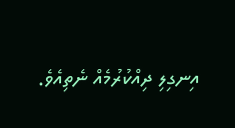އިނގިލި ދިއްކުރުމެއް ނެތިއެވެ.